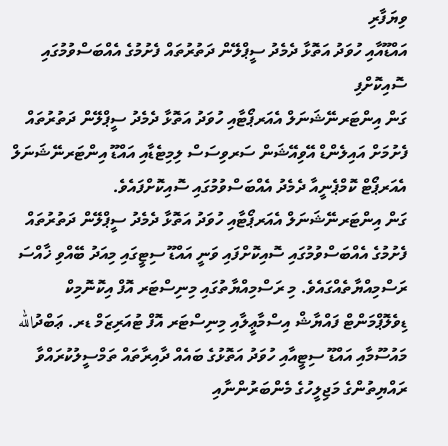ވިޔަފާރި
އައްޑޫއާއި ހުވަދު އަތޮޅާ ދެމެދު ސީޕްލޭން ދަތުރުތައް ފެށުމުގެ އެއްބަސްވުމުގައި ސޮއިކޮށްފި
ގަން އިންޓަރނޭޝަނަލް އެއަރޕޯޓާއި ހުވަދު އަތޮޅާ ދެމެދު ސީޕްލޭން ދަތުރުތައް ފެށުމަށް އައިލެންޑް އޭވިއޭޝަން ސަރވިސަސް ލިމިޓެޑާއި އައްޑޫ އިންޓަރނޭޝަނަލް އެއަރޕޯޓް ކޮމްޕެނީއާ ދެމެދު އެއްބަސްވުމުގައި ސޮއިކޮށްފައެވެ.
ގަން އިންޓަރނޭޝަނަލް އެއަރޕޯޓާއި ހުވަދު އަތޮޅާ ދެމެދު ސީޕްލޭން ދަތުރުތައް ފެށުމުގެ އެއްބަސްވުމުގައި ސޮއިކޮށްފައި ވަނީ އައްޑޫ ސިޓީގައި މިއަދު ބޭއްވި ޚާއްސަ ރަސްމިއްޔާތެއްގައެވެ. މި ރަސްމިއްޔާތުގައި މިނިސްޓަރ އޮފް އިކޮނޮމިކް ޑިވެލޮޕްމަންޓް ފައްޔާޝް އިސްމާޢީލާއި މިނިސްޓަރ އޮފް ޓުއަރިޒަމް ޑރ. ޢަބްދުالله މައުސޫމާއި އައްޑޫ ސިޓީއާއި ހުވަދު އަތޮޅުގެ ބައެއް ދާއިރާތައް ތަމްސީލުކުރައްވާ ރައްޔިތުންގެ މަޖިލީހުގެ މެންބަރުންނާއި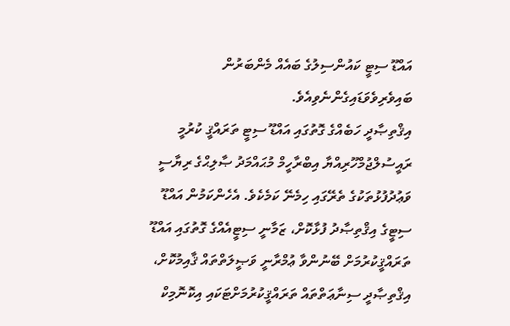އައްޑޫ ސިޓީ ކައުންސިލުގެ ބައެއް މެންބަރުން ބައިވެރިވެވަޑައިގެންނެވިއެވެ.
އިޤްތިޞާދީ ހަބެއްގެ ގޮތުގައި އައްޑޫ ސިޓީ ތަރައްޤީ ކުރުމީ ރައީސުލްޖުމްހޫރިއްޔާ އިބްރާހީމް މުޙައްމަދު ޞާލިޙްގެ ރިޔާސީ ވަޢުދުފުޅުތަކުގެ ތެރޭގައި ހިމެނޭ ކަމެކެވެ. އެހެންކަމުން އައްޑޫ ސިޓީގެ އިޤްތިޞާދު ފުޅާކޮށް، ޒަމާނީ ސިޓީއެއްގެ ގޮތުގައި އައްޑޫ ތަރައްޤީކުރުމަށް ބޭނުންވާ ޢުމްރާނީ ވަޞީލަތްތައް ޤާއިމުކޮށް، އިޤްތިޞާދީ ސިނާޢަތްތައް ތަރައްޤީކުރުމަށްޓަކައި އިކޮނޮމިކް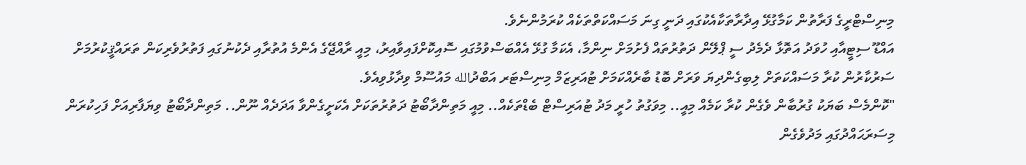މިނިސްޓްރީގެ ފަރާތުން ކަމާގުޅޭ އިދާރާތަކާއެކުގައި ދަނީ ގިނަ މަސައްކަތްތަކެއް ކުރަމުންނެވެ.
އައްޑޫ ސިޓީއާއި ހުވަދު އަތޮޅާ ދެމެދު ސީ ޕްލޭން ދަތުރުތައް ފެށުމަށް ނިންމާ، އެކަމާ ގުޅޭ އެއްބަސްވުމުގައި ސޮއިކޮށްފައިވާއިރު، މިއީ ރާއްޖޭގެ އެންމެ އުތުރާއި ދެކުނުގައި ފަތުރުވެރިކަން ތަރައްޤީކުރުމަށް ސަރުކާރުން ކުރާ މަސައްކަތަށް ލިބިގެންދިޔަ ވަރަށް ބޮޑު ބާރެއްކަމަށް ޓުއަރިޒަމް މިނިސްޓަރ އަބްދުالله މައުސޫމް ވިދާޅުވިއެވެ.
"ކޮންމެސް ބަޔަކު ގުރުބާން ވެގެން ކުރާ ކަމެއް މިއީ.. މިވަގުތު ހުރީ މަދު ޓުއަރިސްޓް ބެޑްތަކެއް.. މިއީ މަތިންދާބޯޓު ދަތުރުތަކަށް އެކަށީގެންވާ އަދަދެއް ނޫން.. މަތިންދާބޯޓު ވިޔަފާރިއަށް ފަހިކުރަން މިސަރަޙައްދުގައި މަދުވެގެން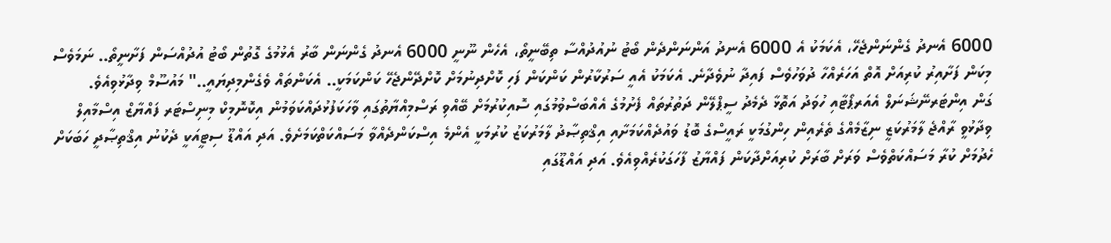6000 އެނދު ގެންނަންޖެހޭ، އެކަމަކު އެ 6000 އެނދު އަންނަންދެން ބޯޓު ނުއުދުއްސާ ތިބޭނީތޯ، އެހެން ނޫނީ 6000 އެނދު ގެންނަން ބާރު އެޅުމުގެ ގޮތުން ބޯޓު އުދުއްސަން ފަށާނީތޯ.. ނަމަވެސް މިކަން ފަށާއިރު ކުރިއަށް އޮތް އަހަރެއްހާ ދުވަހުވެސް ފައިދާ ނުވެދާނެ. އެކަމަކު އެއީ ސަރުކާރުން ކަންކަން ފަހި ކޮށްދިނުމަށް ކޮށްދޭންޖެހޭ ކަންކަމަކީ.. އެކަންތައް ވެގެންމިދިޔައީ.." މައުސޫމް ވިދާޅުވިއެވެ.
ގަން އިންޓަރނޭޝަނަލް އެއަރޕޯޓާއި ހުވަދު އަތޮޅާ ދެމެދު ސީޕްލޭން ދަތުރުތައް ފެށުމުގެ އެއްބަސްވުމުގައި ސޮއިކުރުމަށް ބޭއްވި ރަސްމިއްޔާތުގައި ވާހަކަފުޅުދައްކަވަމުން އިކޮނޮމިކް މިނިސްޓަރ ފައްޔާޒް އިސްމާއިލް ވިދާޅުވީ ރާއްޖެ ލާމަރުކަޒީ ނިޒާމެއްގެ ތެރެއިން ހިންގުމަކީ ރައީސްގެ ބޮޑު ވައުދެއްކަމަށާއި އިޤްތިޞާދު ލާމަރުކަޒު ކުރުމަކީ އެންމެ އިސްކަންދެއްވާ މަސައްކަތްކަމަށެވެ. އަދި އައްޑޫ ސިޓީއަކީ ދެކުނު އިޤްތިޞާދީ ހަބަކަށް ހެދުމަށް ކުރާ މަސައްކަތްވެސް ވަރަށް ބާރަށް ކުރިއަށްދާކަން ފައްޔާޒު ފާހަގަކުރެއްވިއެވެ. އަދި އައްޑޫގައި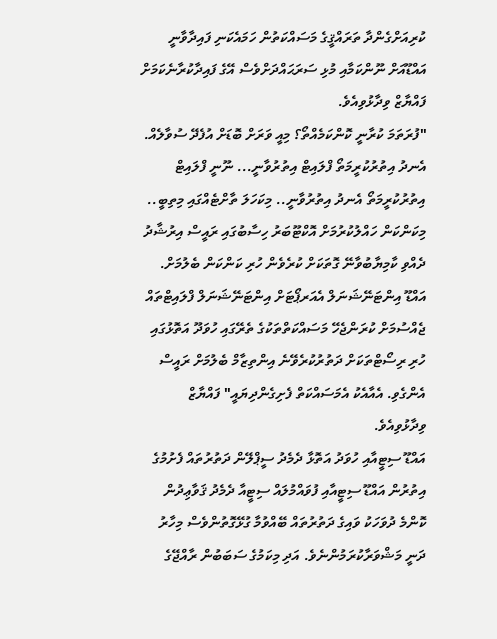ކުރިއަށްގެންދާ ތަރައްޤީގެ މަސައްކަތުން ހަމައެކަނި ފައިދާވާނީ އައްޑޫއަށް ނޫންކަމާއި މުޅި ސަރަޙައްދަށްވެސް އޭގެ ފައިދާކުރާނެކަމަށް ފައްޔާޒް ވިދާޅުވިއެވެ.
"ފުރަތަމަ ކުރާނީ ކޮންކަމެއްތޯ؟ މިއީ ވަރަށް ބޮޑަށް އުފެދޭ ސުވާލެއް. އެނދު އިތުރުކުރީމަތޯ ފްލައިޓް އިތުރުވާނީ... ނޫނީ ފްލައިޓް އިތުރުކުރީމަތޯ އެނދު އިތުރުވާނީ.. މިކަހަލަ ތާށްޓެއްގައި މިތިބީ.. މިކަންކަން ހައްލުކުރުމަށް އޮކްޓޫބަރު ހިސާބުގައި ރައީސް އިރުޝާދު ދެއްވި ކާމިޔާބުވާނޭ ގޮތަކަށް ކުރެވެން ހުރި ކަންކަން ބެލުމަށް. އައްޑޫ އިންޓަނޭޝަނަލް އެއަރޕޯޓަށް އިންޓަނޭޝަނަލް ފްލައިޓްތައް ޖެއްސުމަށް ކުރަންޖެހޭ މަސައްކަތްތަކުގެ ތެރޭގައި ހުވަދޫ އަތޮޅުގައި ހުރި ރިސޯޓްތަކަށް ދަތުރުކުރެވޭނެ އިންތިޒާމް ބެލުމަށް ރައީސް އެންގެވި. އެއާއެކު އެމަސައްކަތް ފެށިގެންދިޔައީ" ފައްޔާޒް ވިދާޅުވިއެވެ.
އައްޑޫ ސިޓީއާއި ހުވަދު އަތޮޅާ ދެމެދު ސީޕްލޭން ދަތުރުތައް ފެށުމުގެ އިތުރުން އައްޑޫ ސިޓީއާއި ފުވައްމުލައް ސިޓީއާ ދެމެދު ޤަވާޢިދުން ކޮންމެ ދުވަހަކު ވައިގެ ދަތުރުތައް ބޭއްވުމާ ގުޅޭގޮތުންވެސް މިހާރު ދަނީ މަޝްވަރާކުރަމުންނެވެ. އަދި މިކަމުގެ ސަބަބުން ރާއްޖޭގެ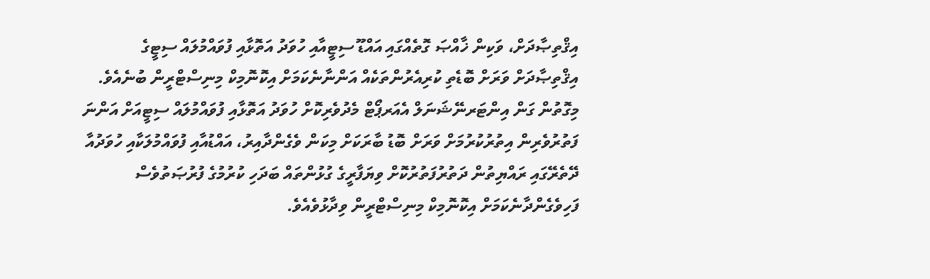އިޤްތިޞާދަށް، ވަކިން ޚާއްޞަ ގޮތެއްގައި އައްޑޫ ސިޓީއާއި ހުވަދު އަތޮޅާއި ފުވައްމުލައް ސިޓީގެ އިޤްތިޞާދަށް ވަރަށް ބޮޑެތި ކުރިއެރުންތަކެއް އަންނާނެކަމަށް އިކޮނޮމިކް މިނިސްޓްރީން ބުނެއެވެ. މިގޮތުން ގަން އިންޓަރނޭޝަނަލް އެއަރޕޯޓް މެދުވެރިކޮށް ހުވަދު އަތޮޅާއި ފުވައްމުލައް ސިޓީއަށް އަންނަ ފަތުރުވެރިން އިތުރުކުރުމަށް ވަރަށް ބޮޑު ބާރަކަށް މިކަން ވެގެންދާއިރު، އައްޑުއާއި ފުވައްމުލަކާއި ހުވަދުއާ ދޭތެރޭގައި ރައްޔިތުން ދަތުރުފަތުރުކޮށް ވިޔަފާރީގެ ގުޅުންތައް ބަދަހި ކުރުމުގެ ފުރުޞަތުވެސް ފަހިވެގެންދާނެކަމަށް އިކޮނޮމިކް މިނިސްޓްރީން ވިދާޅުވެއެވެ.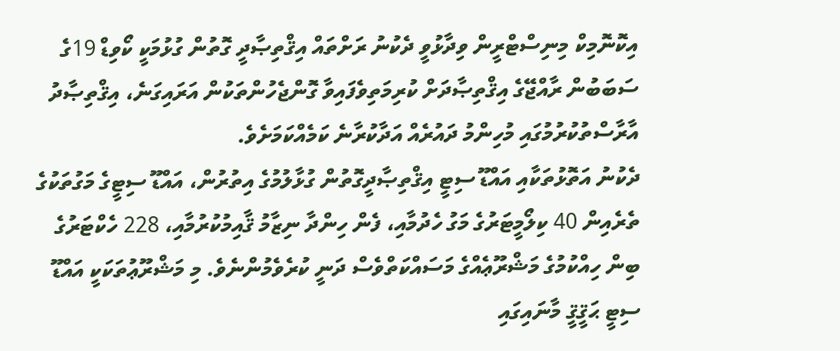އިކޮނޮމިކް މިނިސްޓްރީން ވިދާޅުވީ ދެކުނު ރަށްތައް އިޤްތިޞާދީ ގޮތުން ގުޅުމަކީ ކޯވިޑް 19ގެ ސަބަބުން ރާއްޖޭގެ އިޤްތިޞާދަށް ކުރިމަތިވެފައިވާ ގޮންޖެހުންތަކުން އަރައިގަނެ، އިޤްތިޞާދު އާރާސްތުކުރުމުގައި މުހިންމު ދައުރެއް އަދާކުރާނެ ކަމެއްކަމަށެވެ.
ދެކުނު އަތޮޅުތަކާއި އައްޑޫ ސިޓީ އިޤްތިޞާދީގޮތުން ގުޅާލުމުގެ އިތުރުން، އައްޑޫ ސިޓީގެ މަގުތަކުގެ ތެރެއިން 40 ކިލޯމީޓަރުގެ މަގު ހެދުމާއި، ފެން ހިންދާ ނިޒާމު ޤާއިމުކުރުމާއި، 228 ހެކްޓަރުގެ ބިން ހިއްކުމުގެ މަޝްރޫޢެއްގެ މަސައްކަތްވެސް ދަނީ ކުރެވެމުންނެވެ. މި މަޝްރޫޢުތަކަކީ އައްޑޫ ސިޓީ ޙަޤީޤީ މާނައިގައި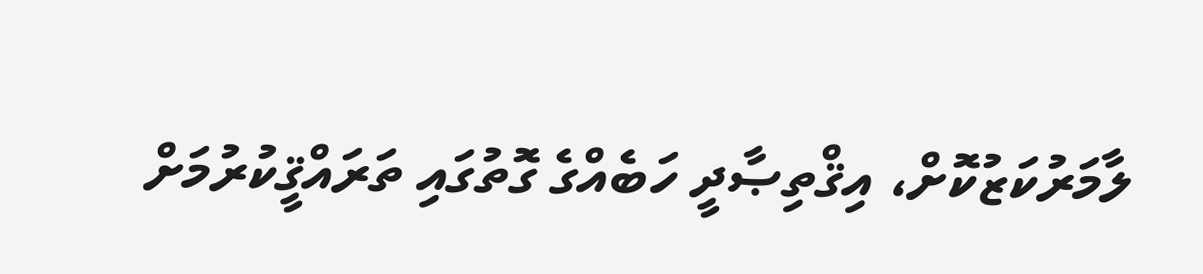ލާމަރުކަޒުކޮށް، އިޤްތިޞާދީ ހަބެއްގެ ގޮތުގައި ތަރައްޤީކުރުމަށް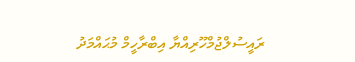ރައީސުލްޖުމްހޫރިއްޔާ އިބްރާހީމް މުޙައްމަދު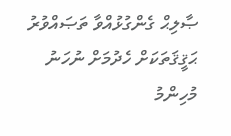ޞާލިޙް ގެންގުޅުއްވާ ތަޞައްވުރު ޙަޤީޤަތަކަށް ހެދުމަށް ނުހަނު މުހިންމު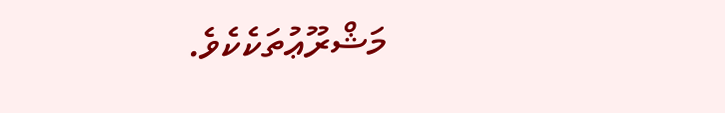މަޝްރޫޢުތަކެކެވެ.